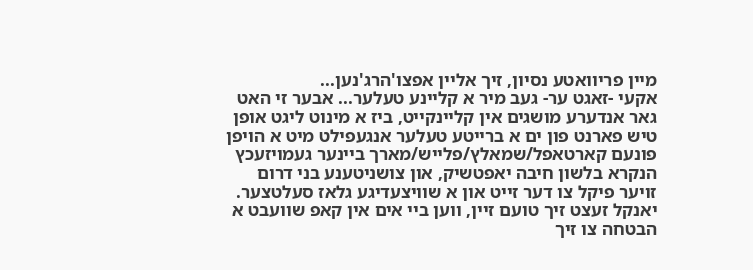מיין פריוואטע נסיון, זיך אליין אפצו'הרג'נען...
אקעי -זאגט ער- געב מיר א קליינע טעלער... אבער זי האט גאר אנדערע מושגים אין קליינקייט, ביז א מינוט ליגט אופן טיש פארנט פון ים א ברייטע טעלער אנגעפילט מיט א הויפן פונעם קארטאפל/שמאלץ/פלייש/מארך ביינער געמויזעכץ הנקרא בלשון חיבה יאפטשיק, און צושניטענע בני דרום זויער פיקל צו דער זייט און א שוויצעדיגע גלאז סעלטצער.
יאנקל זעצט זיך טועם זיין, ווען ביי אים אין קאפ שוועבט א הבטחה צו זיך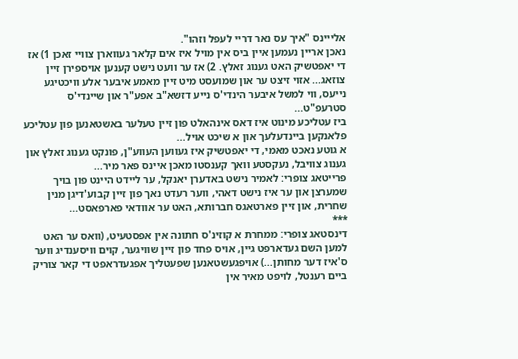אלייינס "איך עס נאר דריי לעפל וזהו".
נאכן אריין נעמען איין ביס אין מויל איז אים קלאר געווארן צוויי זאכן 1) אז די יאפטשיק האט גענוג זאלץ. 2) אז ער וועט נישט קענען אויספירן זיין צוזאג... אזוי זיצט ער און שמועסט מיט זיין מאמע איבער אלע וויכטיגע נייעס, ווי למשל איבער הינדי'ס נייע דזשא"ב אפע"ר און שיינדי'ס סטרעפ"ט...
ביז עטליכע מינוט איז דאס אינהאלט פון זיין טעלער באשטאנען פון עטליכע פלאנקען ביינדעלעך און א שיכט אויל...
א גוטע נאכט מאמי, די יאפטשיק איז געווען העווע"ן, פונקט גענוג זאלץ און גענוג צוויבל, נעקסטע וואך קענסטו מאכן איינס פאר מיר...
פרייטאג צופרי: לאמיר נישט באדערן יאנקל, ער ליידט היינט פון בויך שמערצן און ער איז נישט דאהי, ווער רעדט נאך פון זיין קבוע'דיגן מנין שחרית, און זיין פארטאגס חברותא, האט ער אוודאי פארפאסט...
***
דינסטאג צופרי: ממחרת א קוזינ'ס חתונה אין אפסטעיט, (וואס ער האט למען השם געדארפט גיין, אויס פחד פון זיין שוויגער, קוים וויסענדיג ווער ס'איז דער מחותן...) אויפגעשטאנען שפעטליך אפגעדראפט די קאר צוריק ביים רענטל, לויפט מאיר אין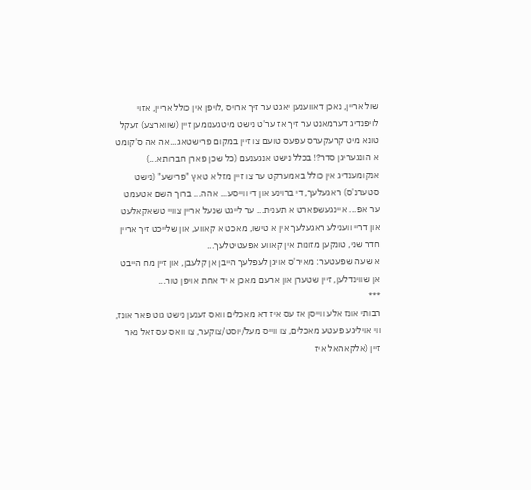שול אריין, נאכן דאווענען יאגט ער זיך ארויס ,לויפן אין כולל אריין, אזוי לויפנדיג דערמאנט ער זיך אז ער'ט נישט מיטגענומען זיין (שווארצע) זעקל טונא מיט קרעקערס עפעס טועם צו זיין במקום פרישטאג...אה אה ס'קומט א הונגעריגן סדר?! בכלל נישט אנגענעם (כל שכן פארן חברותא...)
אנקומענדיג אין כולל באמערקט ער צו זיין מזל א טאץ "פרישע" (נישט סטערנ'ס) ראגעלעך, די ברוינע און די ווייסע... אהה... ברוך השם אטעמט ער אפ... איינגעשפארט א תענית... ער לייגט שנעל אריין צוויי טשאקאלעט און דריי ווענילע ראגעלעך אין א טישו, מאכט א קאווע, און שלייכט זיך אריין חדר שני, טונקען מזונות אין קאווע אפעטיטלעך...
א שעה שפעטער: מאיר'ס אויגן לעפלעך הייבן אן קלעבן, און זיין מח הייבט אן שווינדלען, זיין שטערן און ארעם מאכן א יד אחת אויפן טור...
***
רבותי אונז אלע ווייסן אז עס איז דא מאכלים וואס זענען נישט גוט פאר אונז, ווי אויליגע פעטע מאכלים, צו ווייס מעל/יוסט/צוקער, צו וואס עס זאל נאר זיין (אלקאהאל איז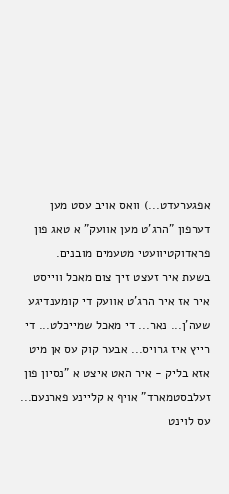אפגערעדט...) וואס אויב עסט מען דערפון "הרג'ט מען אוועק" א טאג פון פראדוקטיוועטי מטעמים מובנים.
בשעת איר זעצט זיך צום מאכל ווייסט איר אז איר הרג'ט אוועק די קומענדיגע שעה'ן... נאר... די מאכל שמייכלט... די רייץ איז גרויס... אבער קוק עס אן מיט אזא בליק - איר האט איצט א "נסיון פון זעלבסטמארד" אויף א קליינע פארנעם...
עס לוינט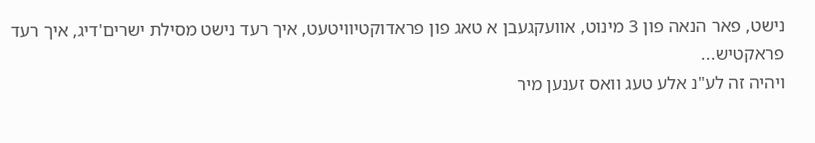נישט, פאר הנאה פון 3 מינוט, אוועקגעבן א טאג פון פראדוקטיוויטעט, איך רעד נישט מסילת ישרים'דיג, איך רעד פראקטיש...
ויהיה זה לע"נ אלע טעג וואס זענען מיר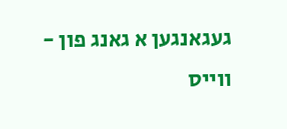געגאנגען א גאנג פון - ווייס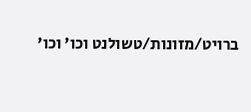ברויט/מזונות/טשולנט וכו' וכו'